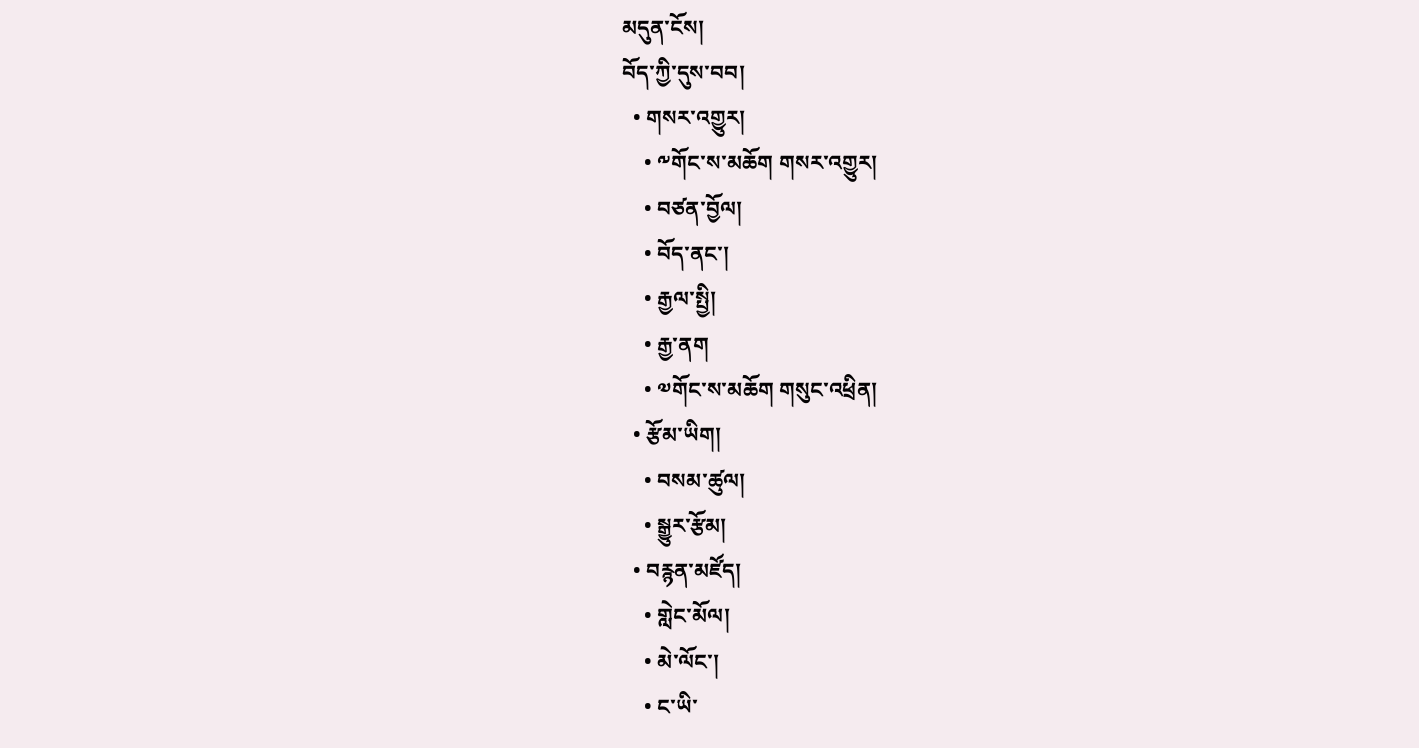མདུན་ངོས།
བོད་ཀྱི་དུས་བབ།
  • གསར་འགྱུར།
    • ༸གོང་ས་མཆོག གསར་འགྱུར།
    • བཙན་བྱོལ།
    • བོད་ནང་།
    • རྒྱལ་སྤྱི།
    • རྒྱ་ནག
    • ༧གོང་ས་མཆོག གསུང་འཕྲིན།
  • རྩོམ་ཡིག།
    • བསམ་ཚུལ།
    • སྒྱུར་རྩོམ།
  • བརྙན་མཛོད།
    • གླེང་མོལ།
    • མེ་ལོང་།
    • ང་ཡི་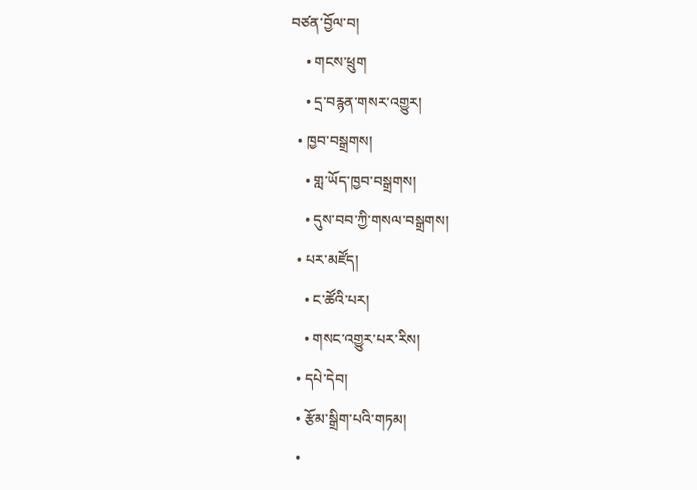བཙན་བྱོལ་བ།
    • གངས་ཕྲུག
    • དྲ་བརྙན་གསར་འགྱུར།
  • ཁྱབ་བསྒྲགས།
    • གླ་ཡོད་ཁྱབ་བསྒྲགས།
    • དུས་བབ་ཀྱི་གསལ་བསྒྲགས།
  • པར་མཛོད།
    • ང་ཚོའི་པར།
    • གསང་འགྱུར་པར་རིས།
  • དཔེ་དེབ།
  • རྩོམ་སྒྲིག་པའི་གཏམ།
  •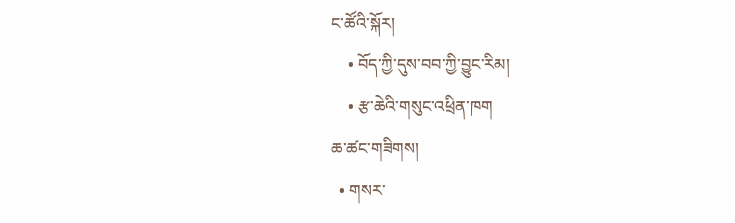ང་ཚོའི་སྐོར།
    • བོད་ཀྱི་དུས་བབ་ཀྱི་བྱུང་རིམ།
    • རྩ་ཆེའི་གསུང་འཕྲིན་ཁག
ཆ་ཚང་གཟིགས།
  • གསར་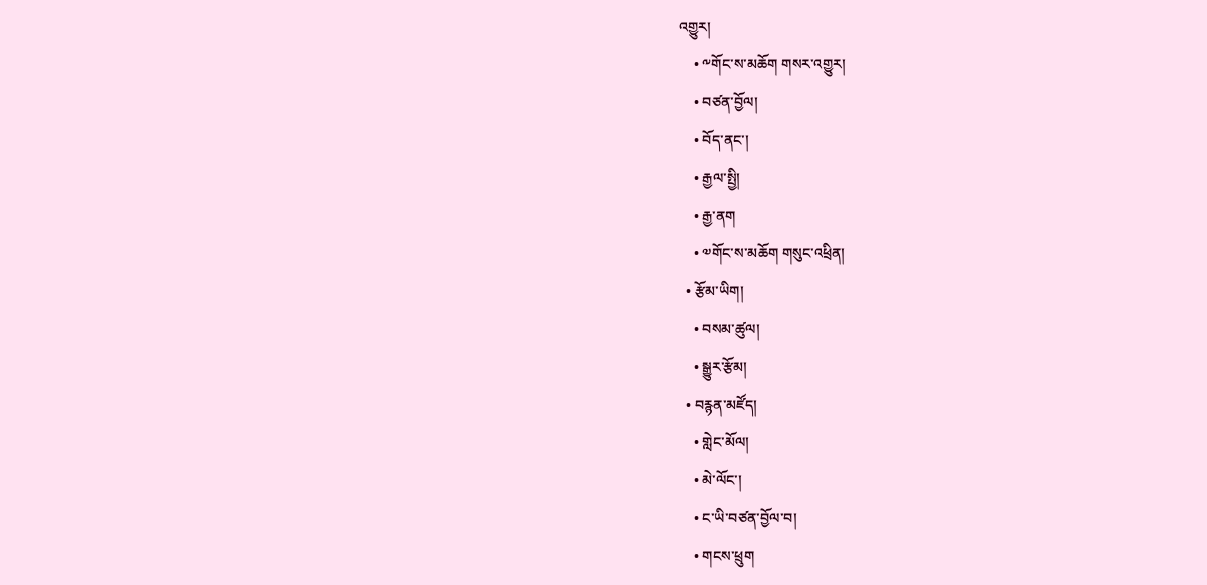འགྱུར།
    • ༸གོང་ས་མཆོག གསར་འགྱུར།
    • བཙན་བྱོལ།
    • བོད་ནང་།
    • རྒྱལ་སྤྱི།
    • རྒྱ་ནག
    • ༧གོང་ས་མཆོག གསུང་འཕྲིན།
  • རྩོམ་ཡིག།
    • བསམ་ཚུལ།
    • སྒྱུར་རྩོམ།
  • བརྙན་མཛོད།
    • གླེང་མོལ།
    • མེ་ལོང་།
    • ང་ཡི་བཙན་བྱོལ་བ།
    • གངས་ཕྲུག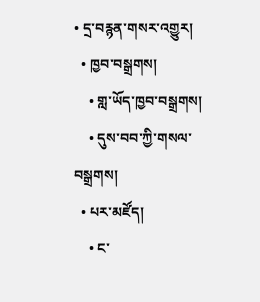• དྲ་བརྙན་གསར་འགྱུར།
  • ཁྱབ་བསྒྲགས།
    • གླ་ཡོད་ཁྱབ་བསྒྲགས།
    • དུས་བབ་ཀྱི་གསལ་བསྒྲགས།
  • པར་མཛོད།
    • ང་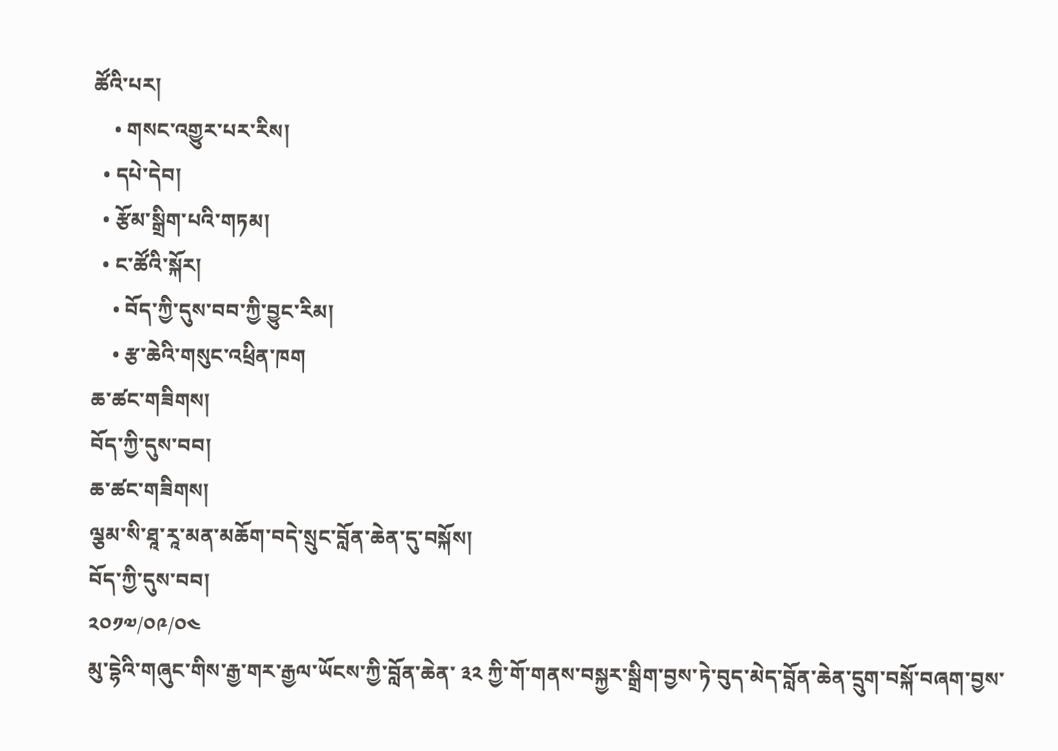ཚོའི་པར།
    • གསང་འགྱུར་པར་རིས།
  • དཔེ་དེབ།
  • རྩོམ་སྒྲིག་པའི་གཏམ།
  • ང་ཚོའི་སྐོར།
    • བོད་ཀྱི་དུས་བབ་ཀྱི་བྱུང་རིམ།
    • རྩ་ཆེའི་གསུང་འཕྲིན་ཁག
ཆ་ཚང་གཟིགས།
བོད་ཀྱི་དུས་བབ།
ཆ་ཚང་གཟིགས།
ལྕམ་སི་ཐཱ་རཱ་མན་མཆོག་བདེ་སྲུང་བློན་ཆེན་དུ་བསྐོས།
བོད་ཀྱི་དུས་བབ།
༢༠༡༧/༠༩/༠༤
མུ་དྷེའི་གཞུང་གིས་རྒྱ་གར་རྒྱལ་ཡོངས་ཀྱི་བློན་ཆེན་ ༣༢ ཀྱི་གོ་གནས་བསྐྱར་སྒྲིག་བྱས་ཏེ་བུད་མེད་བློན་ཆེན་དྲུག་བསྐོ་བཞག་བྱས་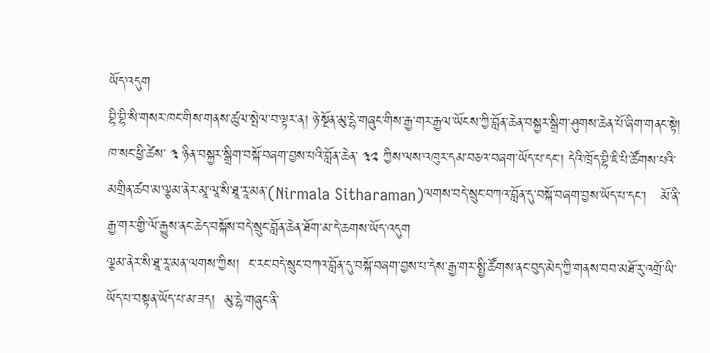ཡོད་འདུག
བྷི་བྷི་སི་གསར་ཁང་གིས་གནས་ཚུལ་སྤེལ་བ་ལྟར་ན། ཉེ་སྔོན་མུ་དྷེ་གཞུང་གིས་རྒྱ་གར་རྒྱལ་ཡོངས་ཀྱི་བློན་ཆེན་བསྐྱར་སྒྲིག་ཤུགས་ཆེན་པོ་ཞིག་གནང་སྟེ། ཁ་སང་ཕྱི་ཚེས་ ༣ ཉིན་བསྐྱར་སྒྲིག་བསྐོ་བཞག་བྱས་པའི་བློན་ཆེན་ ༣༢ ཀྱིས་ལས་འཁུར་དམ་བཅའ་བཞག་ཡོད་པ་དང་། དེའི་ཁྲོད་བྷི་ཇི་པི་ཚོགས་པའི་མགྲིན་ཚབ་མ་ལྕམ་ནེར་མཱ་ལཱ་སི་ཐཱ་རཱ་མན་(Nirmala Sitharaman)ལགས་བདེ་སྲུང་བཀའ་བློན་དུ་བསྐོ་བཞག་བྱས་ཡོད་པ་དང་།   མོ་ནི་རྒྱ་གར་གྱི་ལོ་རྒྱུས་ནང་ཆེད་བསྐོས་བདེ་སྲུང་བློན་ཆེན་ཐོག་མ་དེ་ཆགས་ཡོད་འདུག
ལྕམ་ནེར་སི་ཐཱ་རཱ་མན་ལགས་ཀྱིས།  ང་རང་བདེ་སྲུང་བཀའ་བློན་དུ་བསྐོ་བཞག་བྱས་པ་དེས་རྒྱ་གར་སྤྱི་ཚོགས་ནང་བུད་མེད་ཀྱི་གནས་བབ་མཐོ་རུ་འགྲོ་ཡི་ཡོད་པ་བསྟན་ཡོད་པ་མ་ཟད།  མུ་དྷེ་གཞུང་ནི་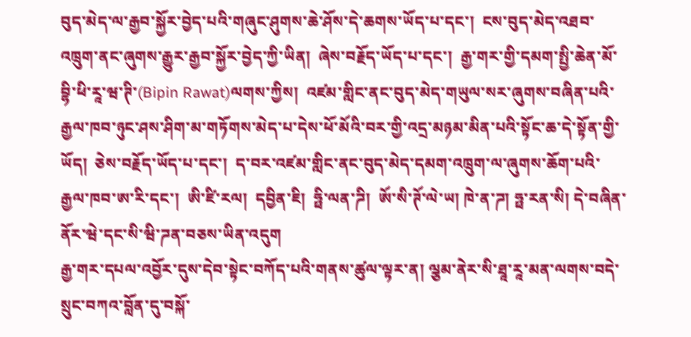བུད་མེད་ལ་རྒྱབ་སྐྱོར་བྱེད་པའི་གཞུང་ཤུགས་ཆེ་ཤོས་དེ་ཆགས་ཡོད་པ་དང་།  ངས་བུད་མེད་འཐབ་འཁྲུག་ནང་ཞུགས་རྒྱུར་རྒྱབ་སྐྱོར་བྱེད་ཀྱི་ཡིན།  ཞེས་བརྗོད་ཡོད་པ་དང་།  རྒྱ་གར་གྱི་དམག་སྤྱི་ཆེན་མོ་བྷི་ཕི་རཱ་ཝ་ཊི་(Bipin Rawat)ལགས་ཀྱིས།  འཛམ་གླིང་ནང་བུད་མེད་གཡུལ་སར་ཞུགས་བཞིན་པའི་རྒྱལ་ཁབ་ཉུང་ཤས་ཤིག་མ་གཏོགས་མེད་པ་དེས་ཕོ་མོའི་བར་གྱི་འདྲ་མཉམ་མིན་པའི་སྟོང་ཆ་དེ་སྟོན་གྱི་ཡོད།  ཅེས་བརྗོད་ཡོད་པ་དང་།  ད་བར་འཛམ་གླིང་ནང་བུད་མེད་དམག་འཁྲུག་ལ་ཞུགས་ཆོག་པའི་རྒྱལ་ཁབ་ཨ་རི་དང་།  ཨི་ཛི་རལ།  དབྱིན་ཇི།  ཧྥི་ལན་ཌི།  ཨོ་སི་ཊོ་ལེ་ཡ། ཁེ་ན་ཌ། ཧྥ་རན་སི། དེ་བཞིན་ནོར་ཝེ་དང་སི་ཝི་ཌན་བཅས་ཡིན་འདུག
རྒྱ་གར་དཔལ་འབྱོར་དུས་དེབ་སྟེང་བཀོད་པའི་གནས་ཚུལ་ལྟར་ན། ལྕམ་ནེར་སི་ཐཱ་རཱ་མན་ལགས་བདེ་སྲུང་བཀའ་བློན་དུ་བསྐོ་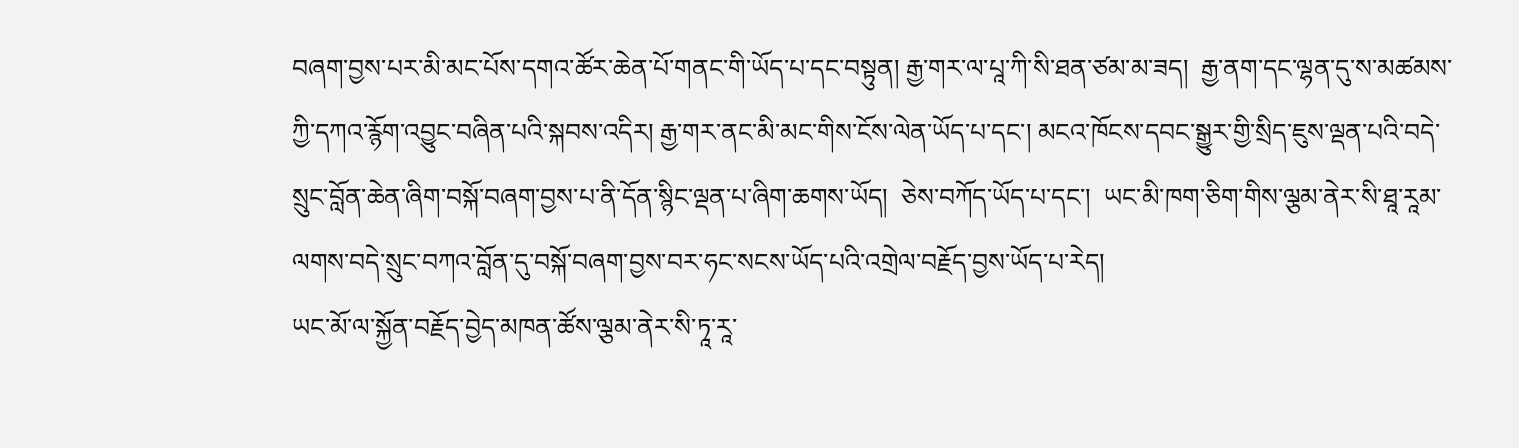བཞག་བྱས་པར་མི་མང་པོས་དགའ་ཚོར་ཆེན་པོ་གནང་གི་ཡོད་པ་དང་བསྟུན། རྒྱ་གར་ལ་པཱ་ཀི་སི་ཐན་ཙམ་མ་ཟད།  རྒྱ་ནག་དང་ལྷན་དུ་ས་མཚམས་ཀྱི་དཀའ་རྙོག་འབྱུང་བཞིན་པའི་སྐབས་འདིར། རྒྱ་གར་ནང་མི་མང་གིས་ངོས་ལེན་ཡོད་པ་དང་། མངའ་ཁོངས་དབང་སྒྱུར་གྱི་སྲིད་ཇུས་ལྡན་པའི་བདེ་སྲུང་བློན་ཆེན་ཞིག་བསྐོ་བཞག་བྱས་པ་ནི་དོན་སྙིང་ལྡན་པ་ཞིག་ཆགས་ཡོད།  ཅེས་བཀོད་ཡོད་པ་དང་།  ཡང་མི་ཁག་ཅིག་གིས་ལྕམ་ནེར་སི་ཐཱ་རཱམ་ལགས་བདེ་སྲུང་བཀའ་བློན་དུ་བསྐོ་བཞག་བྱས་བར་ཧང་སངས་ཡོད་པའི་འགྲེལ་བརྗོད་བྱས་ཡོད་པ་རེད།
ཡང་མོ་ལ་སྐྱོན་བརྗོད་བྱེད་མཁན་ཚོས་ལྕམ་ནེར་སི་ཏཱ་རཱ་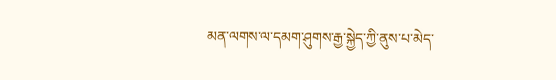མན་ལགས་ལ་དམག་ཤུགས་རྒྱ་སྐྱེད་ཀྱི་ནུས་པ་མེད་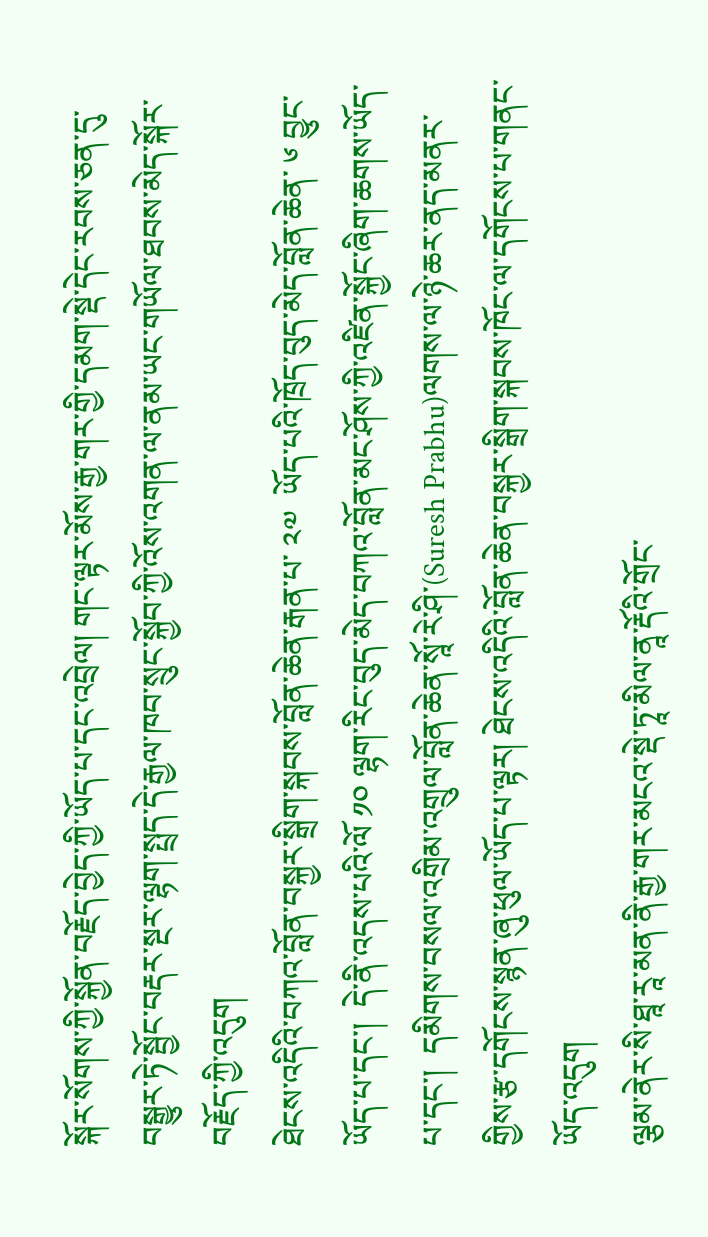སྐོར་སོགས་ཀྱི་སྐྱོན་བརྗོད་བྱེད་ཀྱི་ཡོད་པ་དང་འབྲེལ། གང་ལྟར་མོས་རྒྱ་གར་གྱི་དམག་སྡེ་དེང་ཪབས་ཅན་དུ་བསྒྱུར་ཏེ་སྦྱོང་བརྡར་སྔར་ལྷག་སྤྲད་དེ་རྒྱལ་ཁབ་སྲུང་སྐྱོབ་ཀྱི་འོས་འགན་ལ་ནམ་ཡང་གཡོལ་ཐབས་མེད་སྐོར་བརྗོད་ཀྱི་འདུག
ཐེངས་འདིའི་བཀའ་བློན་བསྐྱར་སྒྲིག་སྐབས་བློན་ཆེན་རྒན་པ་ ༢༧  ཡོད་པའི་ཁྲོད་བུད་མེད་བློན་ཆེན་ ༦ བྱུང་ཡོད་པ་དང་།  དེ་ནི་འདས་པའི་ལོ ༡༠ ལྷག་རིང་བུད་མེད་བཀའ་བློན་མང་ཤོས་ཀྱི་འཛིན་སྐྱོང་ཞིག་ཆགས་ཡོད་པ་དང་།  དམིགས་བསལ་འགྲིམ་འགྲུལ་བློན་ཆེན་སཱོ་རེ་ཤི་(Suresh Prabhu)ལགས་ལ་ཉེ་ཆར་ནད་མནར་གྱིས་རྩ་དགོངས་སྙན་ཞུ་ཕུལ་ཡོད་པ་ལྟར། ཐེངས་འདིའི་བློན་ཆེན་བསྐྱར་སྒྲིག་སྐབས་ཁོང་ལ་དགོངས་པ་གནང་ཡོད་འདུག
ལྕམ་ནེར་སི་ཐཱ་རཱ་མན་ནི་རྒྱ་གར་མངའ་སྡེ་ཏཱ་མིལ་ནཱ་རྡོའི་གྲོང་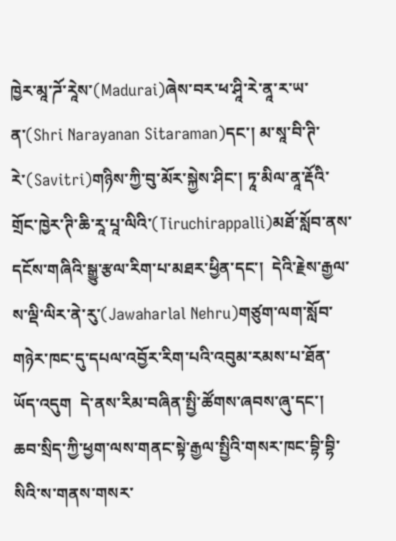ཁྱེར་མཱ་ཌོ་རཱེས་(Madurai)ཞེས་བར་ཕ་ཤཱི་རེ་ནཱ་ར་ཡ་ན་(Shri Narayanan Sitaraman)དང་། མ་སཱ་བི་ཊི་རེ་(Savitri)གཉིས་ཀྱི་བུ་མོར་སྐྱེས་ཤིང་། ཏཱ་མིལ་ནཱ་རྡོའི་གྲོང་ཁྱེར་ཊི་ཆི་རཱ་པཱ་ལིའི་(Tiruchirappalli)མཐོ་སློབ་ནས་དངོས་གཞིའི་སྒྱུ་རྩལ་རིག་པ་མཐར་ཕྱིན་དང་།  དེའི་རྗེས་རྒྱལ་ས་ལྡི་ལིར་ནེ་རུ་(Jawaharlal Nehru)གཙུག་ལག་སློབ་གཉེར་ཁང་དུ་དཔལ་འབྱོར་རིག་པའི་འབུམ་རམས་པ་ཐོན་ཡོད་འདུག  དེ་ནས་རིམ་བཞིན་སྤྱི་ཚོགས་ཞབས་ཞུ་དང་།  ཆབ་སྲིད་ཀྱི་ཕྱག་ལས་གནང་སྟེ་རྒྱལ་སྤྱིའི་གསར་ཁང་བྷི་བྷི་སིའི་ས་གནས་གསར་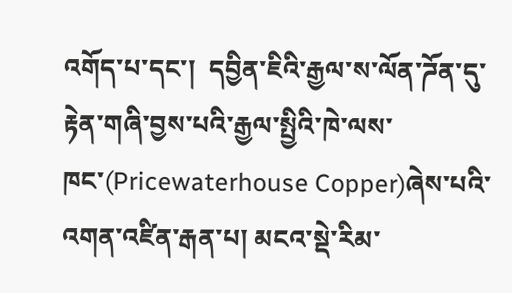འགོད་པ་དང་།  དབྱིན་ཇིའི་རྒྱལ་ས་ལོན་ཌོན་དུ་རྟེན་གཞི་བྱས་པའི་རྒྱལ་སྤྱིའི་ཁེ་ལས་ཁང་(Pricewaterhouse Copper)ཞེས་པའི་འགན་འཛིན་རྒན་པ། མངའ་སྡེ་རིམ་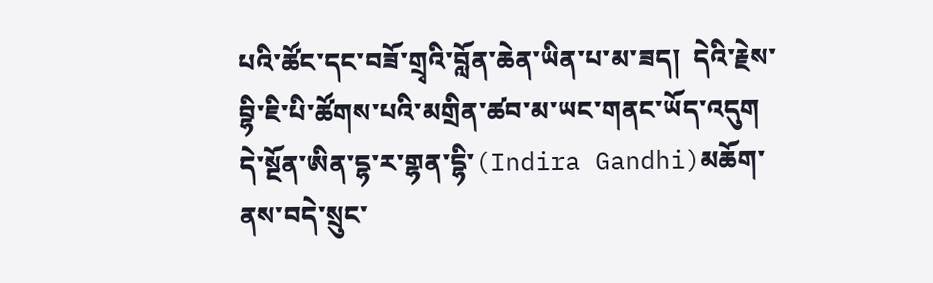པའི་ཚོང་དང་བཟོ་གྲྭའི་བློན་ཆེན་ཡིན་པ་མ་ཟད།  དེའི་རྗེས་བྷི་ཇི་པི་ཚོགས་པའི་མགྲིན་ཚབ་མ་ཡང་གནང་ཡོད་འདུག
དེ་སྔོན་ཨིན་དྷ་ར་གྷན་དྷི་(Indira Gandhi)མཆོག་ནས་བདེ་སྲུང་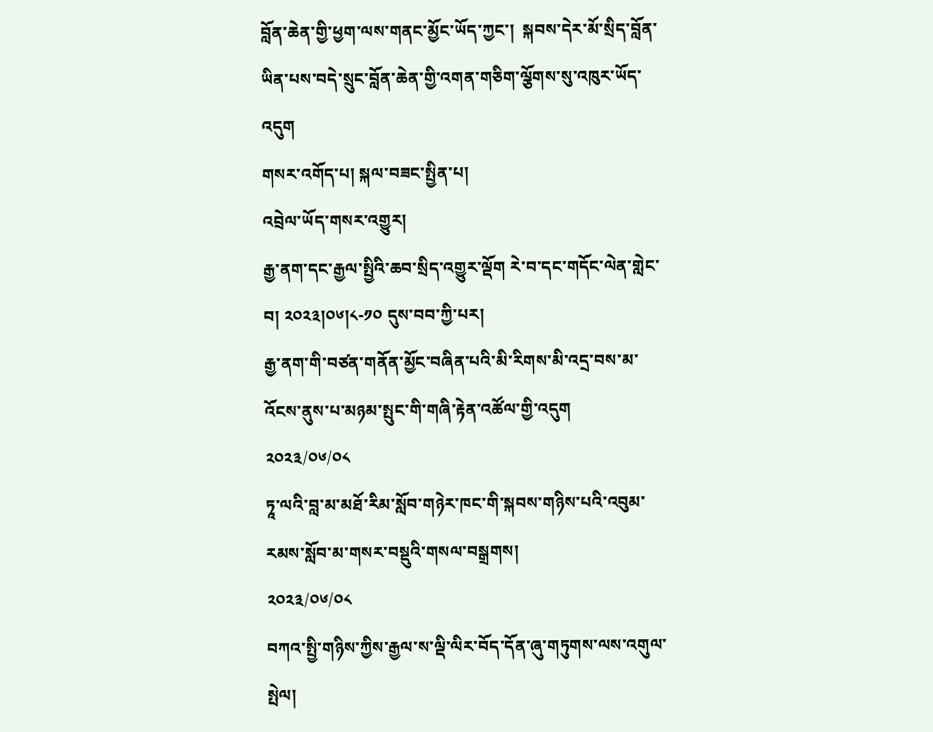བློན་ཆེན་གྱི་ཕྱག་ལས་གནང་མྱོང་ཡོད་ཀྱང་།  སྐབས་དེར་མོ་སྲིད་བློན་ཡིན་པས་བདེ་སྲུང་བློན་ཆེན་གྱི་འགན་གཅིག་ལྕོགས་སུ་འཁུར་ཡོད་འདུག
གསར་འགོད་པ། སྐལ་བཟང་སྤྱིན་པ།
འབྲེལ་ཡོད་གསར་འགྱུར།
རྒྱ་ནག་དང་རྒྱལ་སྤྱིའི་ཆབ་སྲིད་འགྱུར་ལྡོག རེ་བ་དང་གདོང་ལེན་གླེང་བ། ༢༠༢༣།༠༦།༨-༡༠ དུས་བབ་ཀྱི་པར།
རྒྱ་ནག་གི་བཙན་གནོན་མྱོང་བཞིན་པའི་མི་རིགས་མི་འདྲ་བས་མ་འོངས་ནུས་པ་མཉམ་སྤུང་གི་གཞི་རྟེན་འཚོལ་གྱི་འདུག
༢༠༢༣/༠༦/༠༨
ཏཱ་ལའི་བླ་མ་མཐོ་རིམ་སློབ་གཉེར་ཁང་གི་སྐབས་གཉིས་པའི་འབུམ་རམས་སློབ་མ་གསར་བསྡུའི་གསལ་བསྒྲགས།
༢༠༢༣/༠༦/༠༨
བཀའ་སྤྱི་གཉིས་ཀྱིས་རྒྱལ་ས་ལྡི་ལིར་བོད་དོན་ཞུ་གཏུགས་ལས་འགུལ་སྤེལ།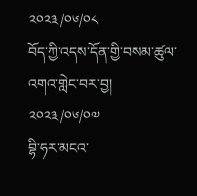༢༠༢༣/༠༦/༠༨
བོད་ཀྱི་འདས་དོན་གྱི་བསམ་ཚུལ་འགའ་གླེང་བར་བྱ།
༢༠༢༣/༠༦/༠༧
བྷི་ཧར་མངའ་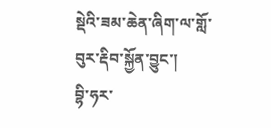སྡེའི་ཟམ་ཆེན་ཞིག་ལ་གློ་བུར་རྡིབ་སྐྱོན་བྱུང་།
བྷི་ཧར་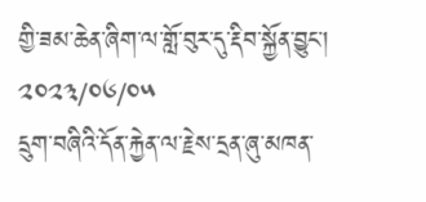གྱི་ཟམ་ཆེན་ཞིག་ལ་གློ་བུར་དུ་རྡིབ་སྐྱོན་བྱུང་།
༢༠༢༣/༠༦/༠༥
དྲུག་བཞིའི་དོན་རྐྱེན་ལ་རྗེས་དྲན་ཞུ་མཁན་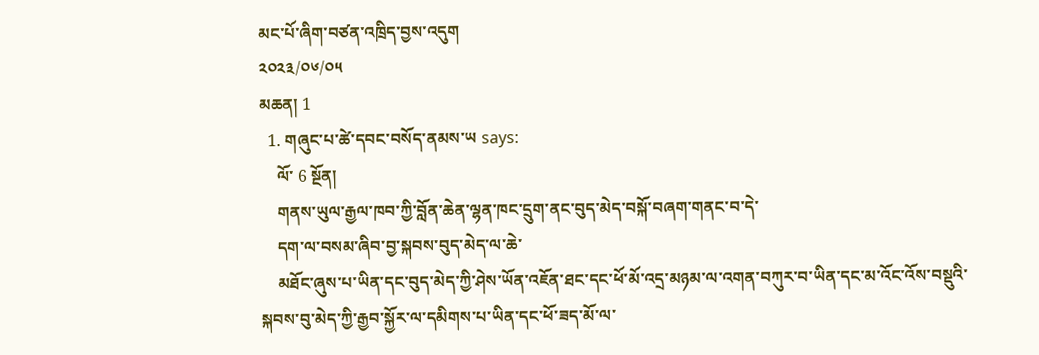མང་པོ་ཞིག་བཙན་འཁྲིད་བྱས་འདུག
༢༠༢༣/༠༦/༠༥
མཆན། 1
  1. གཞུང་པ་ཚེ་དབང་བསོད་ནམས་ཡ says:
    ལོ་ 6 སྔོན།
    གནས་ཡུལ་རྒྱལ་ཁབ་ཀྱི་བློན་ཆེན་ལྷན་ཁང་དྲུག་ནང་བུད་མེད་བསྐོ་བཞག་གནང་བ་དེ་
    དག་ལ་བསམ་ཞིབ་བྱ་སྐབས་བུད་མེད་ལ་ཆེ་
    མཐོང་ཞུས་པ་ཡིན་དང་བུད་མེད་ཀྱི་ཤེས་ཡོན་འཇོན་ཐང་དང་ཕོ་མོ་འདྲ་མཉམ་ལ་འགན་བཀུར་བ་ཡིན་དང་མ་འོང་འོས་བསྡུའི་སྐབས་བུ་མེད་ཀྱི་རྒྱབ་སྐྱོར་ལ་དམིགས་པ་ཡིན་དང་ཕོ་ཟད་མོ་ལ་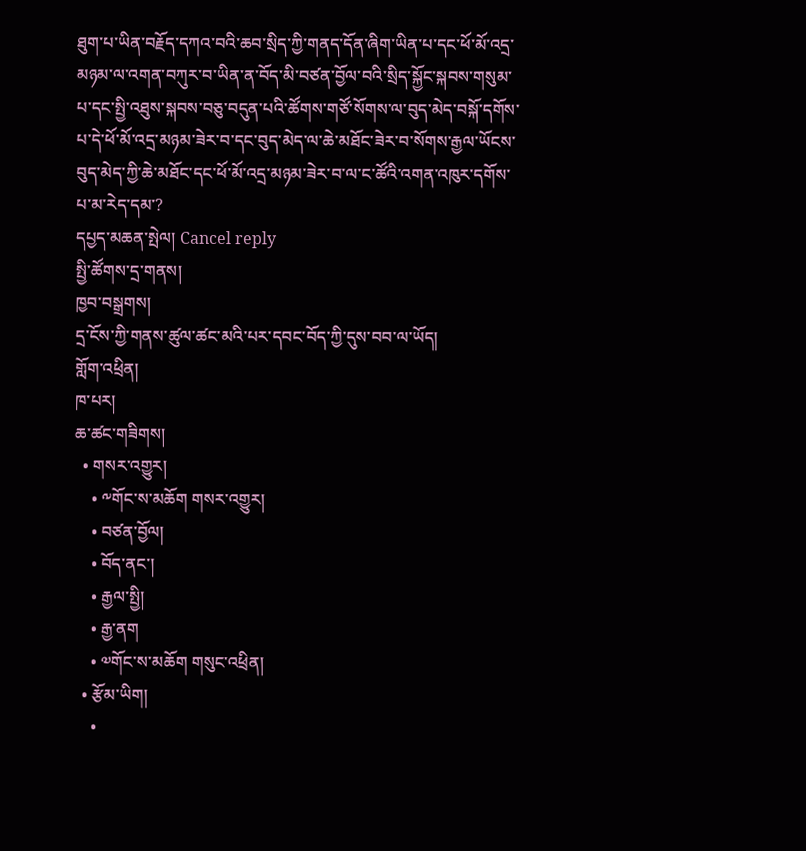ཐུག་པ་ཡིན་བརྗོད་དཀའ་བའི་ཆབ་སྲིད་ཀྱི་གནད་དོན་ཞིག་ཡིན་པ་དང་ཕོ་མོ་འདྲ་མཉམ་ལ་འགན་བཀུར་བ་ཡིན་ན་བོད་མི་བཙན་བྱོལ་བའི་སྲིད་སྐྱོང་སྐབས་གསུམ་པ་དང་སྤྱི་འཐུས་སྐབས་བཅུ་བདུན་པའི་ཚོགས་གཙོ་སོགས་ལ་བུད་མེད་བསྐོ་དགོས་པ་དེ་ཕོ་མོ་འདྲ་མཉམ་ཟེར་བ་དང་བུད་མེད་ལ་ཆེ་མཐོང་ཟེར་བ་སོགས་རྒྱལ་ཡོངས་བུད་མེད་ཀྱི་ཆེ་མཐོང་དང་ཕོ་མོ་འདྲ་མཉམ་ཟེར་བ་ལ་ང་ཚོའི་འགན་འཁུར་དགོས་པ་མ་རེད་དམ་?
དཔྱད་མཆན་སྤེལ། Cancel reply
སྤྱི་ཚོགས་དྲ་གནས།
ཁྱབ་བསྒྲགས།
དྲ་ངོས་ཀྱི་གནས་ཚུལ་ཚང་མའི་པར་དབང་བོད་ཀྱི་དུས་བབ་ལ་ཡོད།
གློག་འཕྲིན།
ཁ་པར།
ཆ་ཚང་གཟིགས།
  • གསར་འགྱུར།
    • ༸གོང་ས་མཆོག གསར་འགྱུར།
    • བཙན་བྱོལ།
    • བོད་ནང་།
    • རྒྱལ་སྤྱི།
    • རྒྱ་ནག
    • ༧གོང་ས་མཆོག གསུང་འཕྲིན།
  • རྩོམ་ཡིག།
    •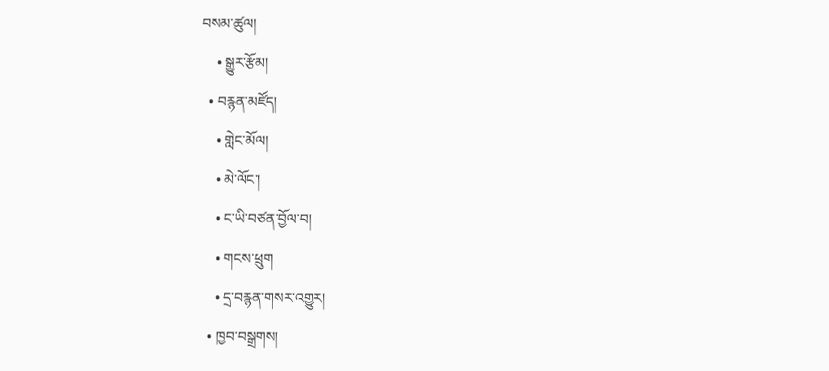བསམ་ཚུལ།
    • སྒྱུར་རྩོམ།
  • བརྙན་མཛོད།
    • གླེང་མོལ།
    • མེ་ལོང་།
    • ང་ཡི་བཙན་བྱོལ་བ།
    • གངས་ཕྲུག
    • དྲ་བརྙན་གསར་འགྱུར།
  • ཁྱབ་བསྒྲགས།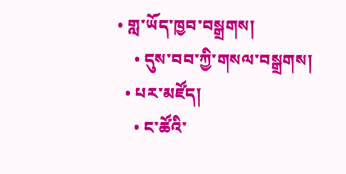• གླ་ཡོད་ཁྱབ་བསྒྲགས།
    • དུས་བབ་ཀྱི་གསལ་བསྒྲགས།
  • པར་མཛོད།
    • ང་ཚོའི་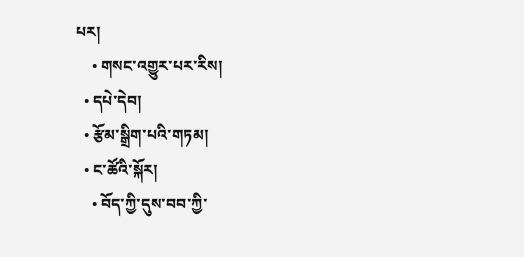པར།
    • གསང་འགྱུར་པར་རིས།
  • དཔེ་དེབ།
  • རྩོམ་སྒྲིག་པའི་གཏམ།
  • ང་ཚོའི་སྐོར།
    • བོད་ཀྱི་དུས་བབ་ཀྱི་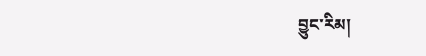བྱུང་རིམ།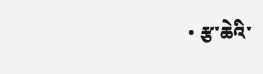• རྩ་ཆེའི་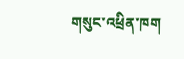གསུང་འཕྲིན་ཁག